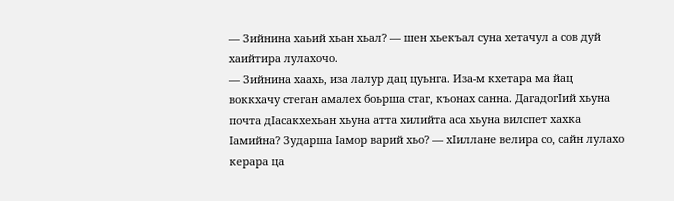— Зийнина хаьий хьан хьал? — шен хьекъал суна хетачул а сов дуй хаийтира лулахочо.
— Зийнина хаахь, иза лалур дац цуьнга. Иза-м кхетара ма йац воккхачу стеган амалех боьрша стаг, къонах санна. Дагадогӏий хьуна почта дӏасакхехьан хьуна атта хилийта аса хьуна вилспет хахка ӏамийна? Зударша ӏамор варий хьо? — хӏиллане велира со, сайн лулахо керара ца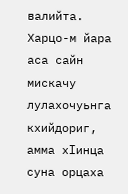валийта.
Харцо-м йара аса сайн мискачу лулахочуьнга кхийдориг, амма хӏинца суна орцаха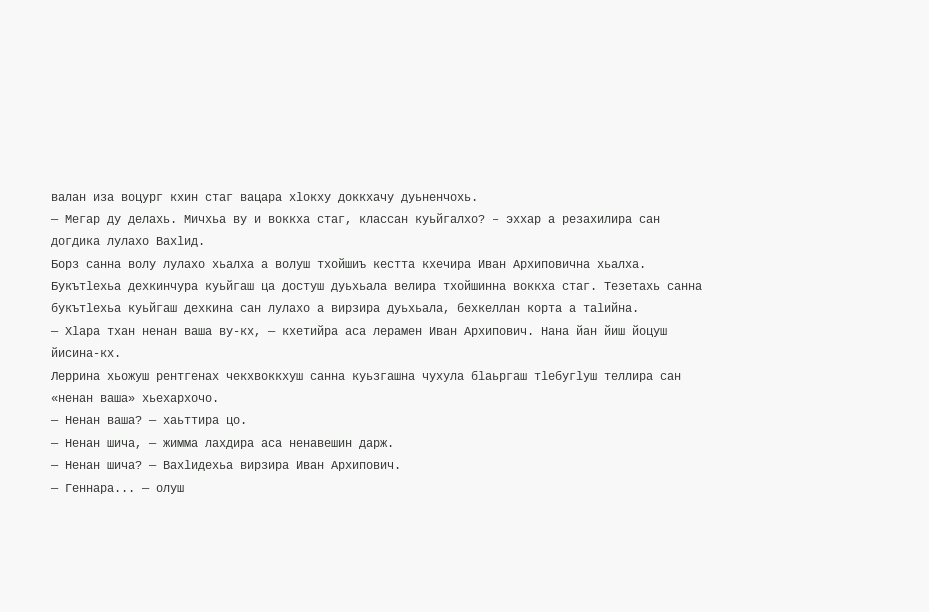валан иза воцург кхин стаг вацара хӏокху доккхачу дуьненчохь.
— Мегар ду делахь. Мичхьа ву и воккха стаг, классан куьйгалхо? – эххар а резахилира сан догдика лулахо Вахӏид.
Борз санна волу лулахо хьалха а волуш тхойшиъ кестта кхечира Иван Архиповична хьалха.
Букътӏехьа дехкинчура куьйгаш ца достуш дуьхьала велира тхойшинна воккха стаг. Тезетахь санна букътӏехьа куьйгаш дехкина сан лулахо а вирзира дуьхьала, бехкеллан корта а таӏийна.
— Хӏара тхан ненан ваша ву-кх, — кхетийра аса лерамен Иван Архипович. Нана йан йиш йоцуш йисина-кх.
Леррина хьожуш рентгенах чекхвоккхуш санна куьзгашна чухула бӏаьргаш тӏебугӏуш теллира сан «ненан ваша» хьехархочо.
— Ненан ваша? — хаьттира цо.
— Ненан шича, — жимма лахдира аса ненавешин дарж.
— Ненан шича? — Вахӏидехьа вирзира Иван Архипович.
— Геннара... — олуш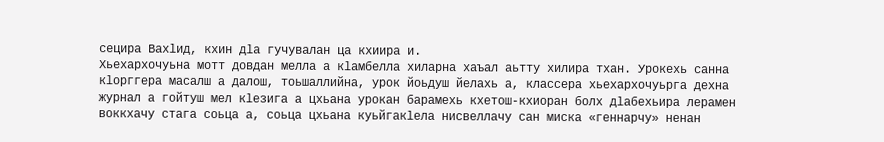сецира Вахӏид, кхин дӏа гучувалан ца кхиира и.
Хьехархочуьна мотт довдан мелла а кӏамбелла хиларна хаъал аьтту хилира тхан. Урокехь санна кӏорггера масалш а далош, тоьшаллийна, урок йоьдуш йелахь а, классера хьехархочуьрга дехна журнал а гойтуш мел кӏезига а цхьана урокан барамехь кхетош-кхиоран болх дӏабехьира лерамен воккхачу стага соьца а, соьца цхьана куьйгакӏела нисвеллачу сан миска «геннарчу» ненан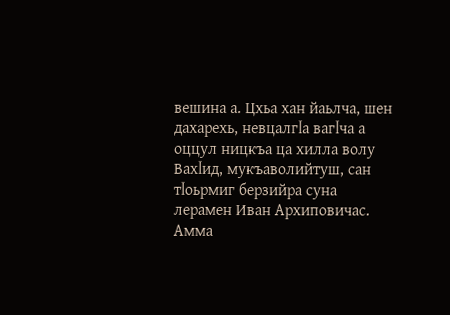вешина а. Цхьа хан йаьлча, шен дахарехь, невцалгӏа вагӏча а оццул ницкъа ца хилла волу Вахӏид, мукъаволийтуш, сан тӏоьрмиг берзийра суна лерамен Иван Архиповичас.
Амма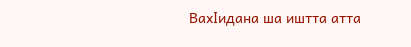Вахӏидана ша иштта атта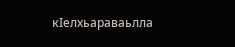кӏелхьараваьлла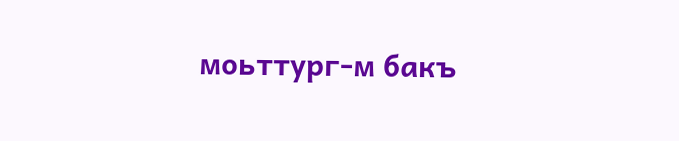моьттург-м бакъ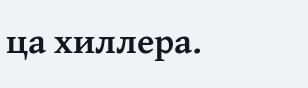ца хиллера.